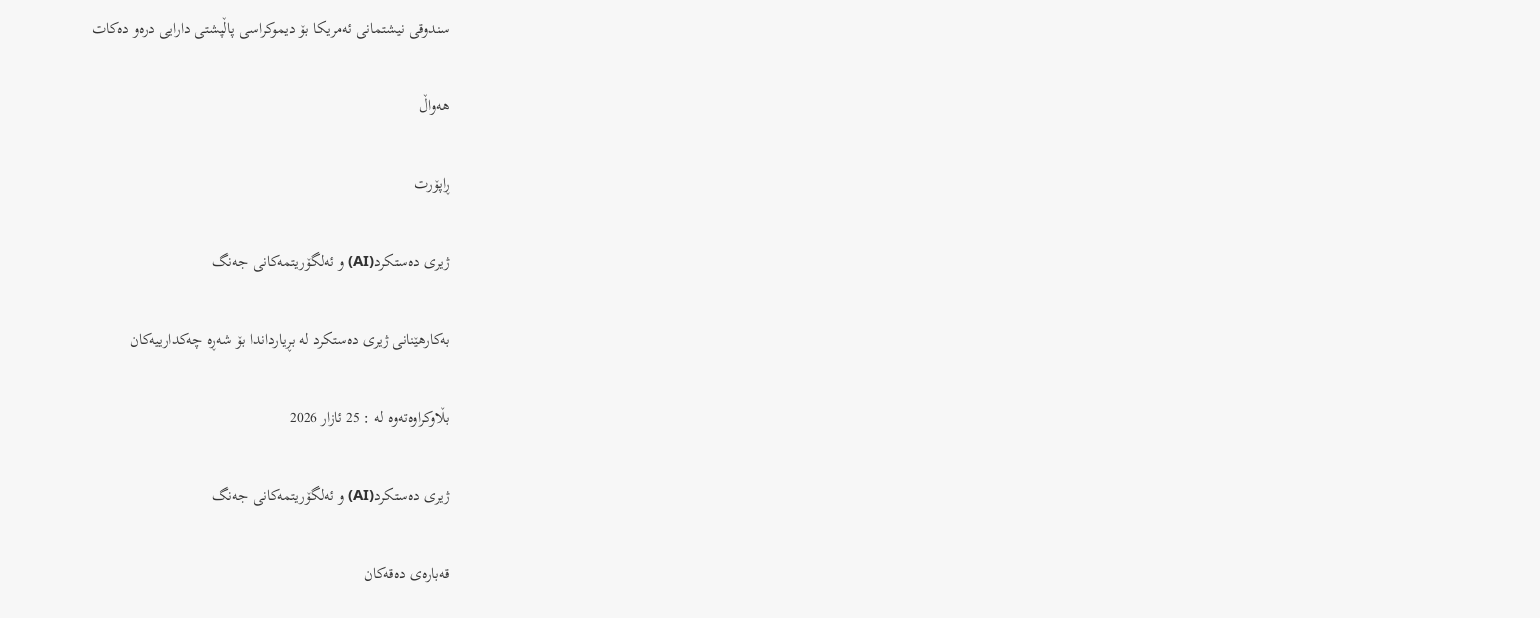سندوقی نیشتمانی ئەمریکا بۆ دیموکراسی پاڵپشتی دارایی درەو دەکات

هەواڵ

ڕاپۆرت

ژیری دەستکرد(AI) و ئەلگۆریتمەکانی جەنگ

بەکارهێنانی ژیری دەستکرد لە بڕیارداندا بۆ شەڕە چەکدارییەکان

بڵاوکراوەتەوە لە : 25 ئازار 2026

ژیری دەستکرد(AI) و ئەلگۆریتمەکانی جەنگ

قەبارەی دەقەکان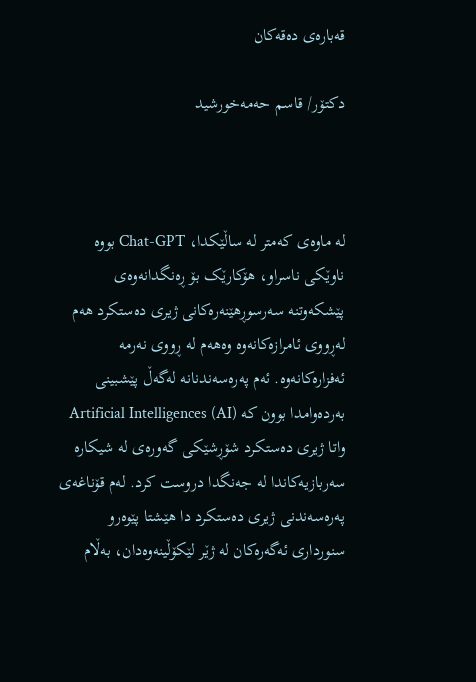قەبارەی دەقەکان

دکتۆر/ قاسم حەمەخورشید



لە ماوەی کەمتر لە ساڵێکدا، Chat-GPT بووە ناوێکی ناسراو، هۆکارێک بۆ ڕەنگدانەوەی پێشکەوتنە سەرسوڕهێنەرەکانی ژیری دەستکرد هەم لەڕووی ئامرازەکانەوە وەهەم لە ڕووی نەرمە ئەفزارەکانەوە. ئەم پەرەسەندنانە لەگەڵ پێشبینی بەردەوامدا بوون کە Artificial Intelligences (AI)  واتا ژیری دەستکرد شۆڕشێکی گەورەی لە شیکارە سەربازیەکاندا لە جەنگدا دروست کرد. لەم قۆناغەی پەرەسەندنی ژیری دەستکرد دا هێشتا پێوەرو سنورداری ئەگەرەکان لە ژێر لێکۆڵینەوەدان، بەڵام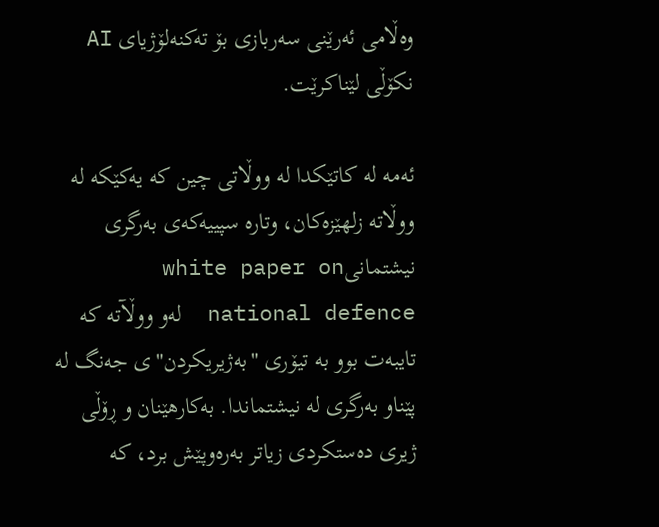وەڵامی ئەرێنی سەربازی بۆ تەکنەلۆژیای AI نکۆڵی لێناکرێت.

ئەمە لە کاتێکدا لە ووڵاتی چین کە یەکێکە لە ووڵاتە زلهێزەکان، وتارە سپییەکەی بەرگری نیشتمانیwhite paper on national defence  لەو ووڵآتە کە تایبەت بوو بە تیۆری "بەژیریکردن"ی جەنگ لە پێناو بەرگری لە نیشتماندا. بەکارهێنان و ڕۆڵی ژیری دەستکردی زیاتر بەرەوپێش برد، کە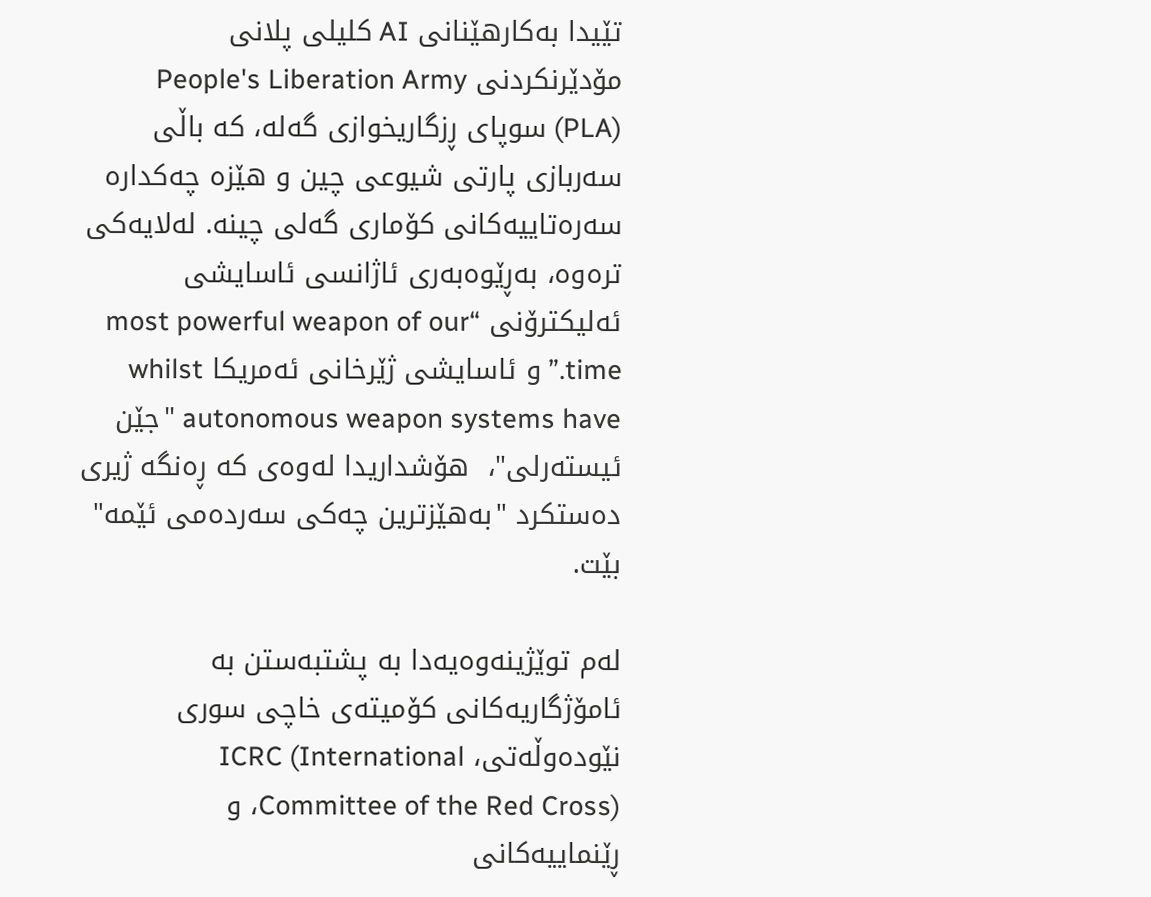تێیدا بەکارهێنانی AI کلیلی پلانی مۆدێرنکردنی People's Liberation Army (PLA) سوپای ڕزگاریخوازی گەلە، کە باڵی سەربازی پارتی شیوعی چین و هێزە چەکدارە سەرەتاییەکانی کۆماری گەلی چینە. لەلایەکی ترەوە، بەڕێوەبەری ئاژانسی ئاسایشی ئەلیکترۆنی “most powerful weapon of our time.” و ئاسایشی ژێرخانی ئەمریکا whilst autonomous weapon systems have "جێن ئیستەرلی"،  هۆشداریدا لەوەی کە ڕەنگە ژیری دەستکرد "بەهێزترین چەکی سەردەمی ئێمە" بێت.

لەم توێژینەوەیەدا بە پشتبەستن بە ئامۆژگاریەکانی کۆمیتەی خاچی سوری نێودەوڵەتی، ICRC (International Committee of the Red Cross)، و ڕێنماییەکانی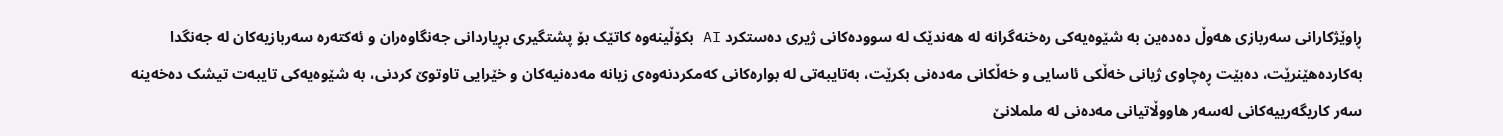ڕاوێژکارانی سەربازی هەوڵ دەدەین بە شێوەیەکی رەخنەگرانە لە هەندێک لە سوودەکانی ژیری دەستکرد AI بکۆڵینەوە کاتێک بۆ پشتگیری بڕیاردانی جەنگاوەران و ئەکتەرە سەربازیەکان لە جەنگدا بەکاردەهێنرێت، دەبێت ڕەچاوی ژیانی خەڵکی ئاسایی و خەڵکانی مەدەنی بکرێت، بەتایبەتی لە بوارەکانی کەمکردنەوەی زیانە مەدەنیەکان و خێرایی تاوتوێ کردنی، بە شێوەیەکی تایبەت تیشک دەخەینە سەر کاریگەرییەکانی لەسەر هاووڵاتیانی مەدەنی لە ململانێ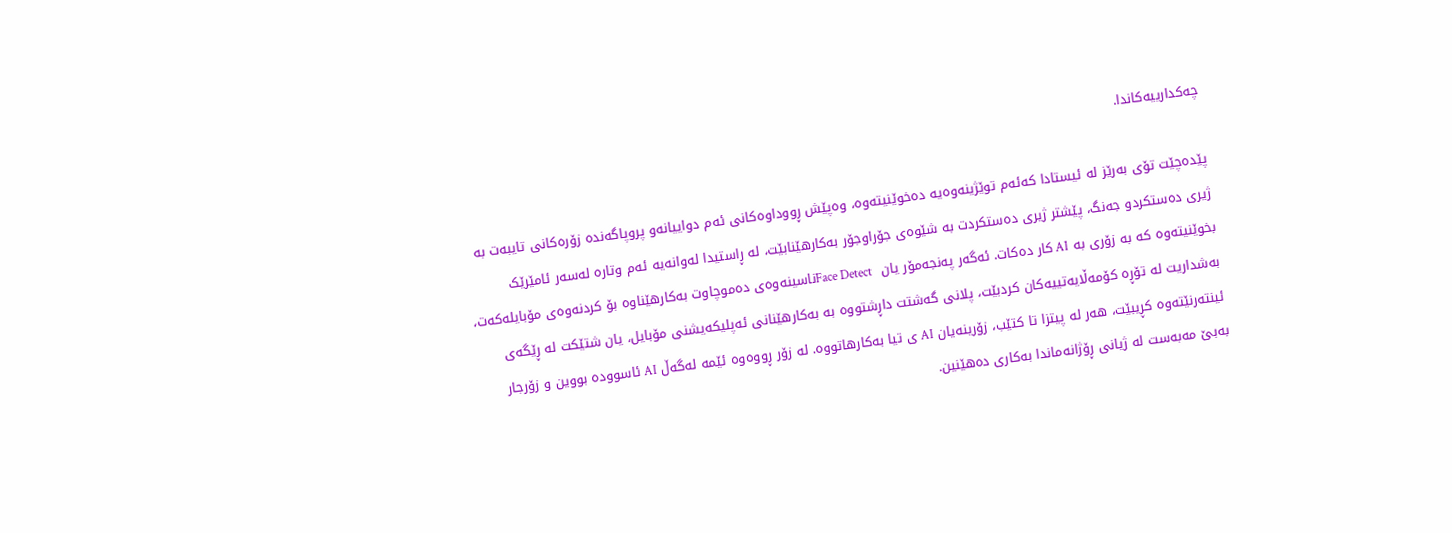چەکدارییەکاندا.

پێدەچێت تۆی بەرێز لە ئیستادا کەئەم توێژینەوەیە دەخوێنیتەوە، وەپێش ڕووداوەکانی ئەم دواییانەو پروپاگەندە زۆرەکانی تایبەت بە ژیری دەستکردو جەنگ، پێشتر ژیری دەستکردت بە شێوەی جۆراوجۆر بەکارهێنابێت، لە ڕاستیدا لەوانەیە ئەم وتارە لەسەر ئامێرێک بخوێنیتەوە کە بە زۆری بە AI کار دەکات. ئەگەر پەنجەمۆر یان  Face Detectناسینەوەی دەموچاوت بەکارهێناوە بۆ کردنەوەی مۆبایلەکەت، بەشداریت لە تۆڕە کۆمەڵایەتییەکان کردبێت، پلانی گەشتت داڕشتووە بە بەکارهێنانی ئەپلیکەیشنی مۆبایل، یان شتێکت لە ڕێگەی ئینتەرنێتەوە کڕیبێت، هەر لە پیتزا تا کتێب، زۆرینەیان AI ی تیا بەکارهاتووە. لە زۆر ڕووەوە ئێمە لەگەڵ AI ئاسوودە بووین و زۆرجار بەبێ مەبەست لە ژیانی ڕۆژانەماندا بەکاری دەهێنین.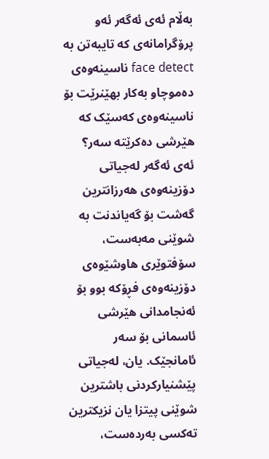بەڵام ئەی ئەگەر ئەو پرۆگرامانەی کە تایبەتن بە face detect ناسینەوەی دەموچاو بەکار بهێنرێت بۆ ناسینەوەی کەسێک کە هێرشی دەکرێتە سەر؟ ئەی ئەگەر لەجیاتی دۆزینەوەی هەرزانترین گەشت بۆ گەیاندنت بە شوێنی مەبەست، سۆفتوێری هاوشێوەی دۆزینەوەی فڕۆکە بوو بۆ ئەنجامدانی هێرشی ئاسمانی بۆ سەر ئامانجێک. یان، لەجیاتی پێشنیارکردنی باشترین شوێنی پیتزا یان نزیکترین تەکسی بەردەست،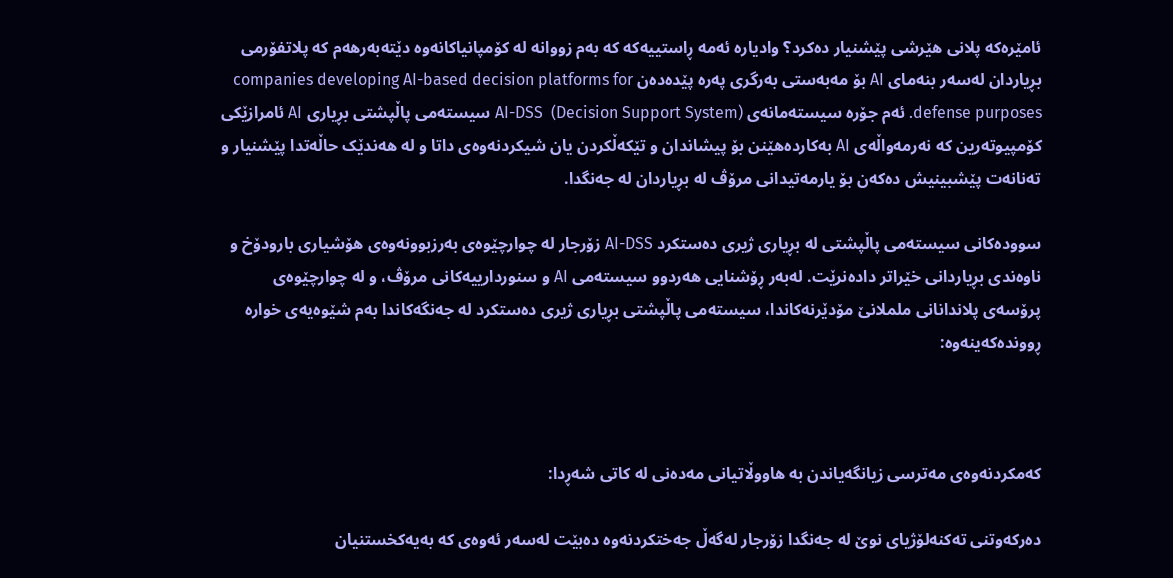ئامێرەکە پلانی هێرشی پێشنیار دەکرد؟ وادیارە ئەمە ڕاستییەکە کە بەم زووانە لە کۆمپانیاکانەوە دێتەبەرهەم کە پلاتفۆرمی بڕیاردان لەسەر بنەمای AI بۆ مەبەستی بەرگری پەرە پێدەدەن companies developing AI-based decision platforms for defense purposes. ئەم جۆرە سیستەمانەی AI-DSS  (Decision Support System) سیستەمی پاڵپشتی بڕیاری AI ئامرازێکی کۆمپیوتەرین کە نەرمەواڵەی AI بەکاردەهێنن بۆ پیشاندان و تێکەڵکردن یان شیکردنەوەی داتا و لە هەندێک حاڵەتدا پێشنیار و تەنانەت پێشبینیش دەکەن بۆ یارمەتیدانی مرۆڤ لە بڕیاردان لە جەنگدا.

سوودەکانی سیستەمی پاڵپشتی لە بڕیاری ژیری دەستکرد AI-DSS زۆرجار لە چوارچێوەی بەرزبوونەوەی هۆشیاری بارودۆخ و ناوەندی بڕیاردانی خێراتر دادەنرێت. لەبەر ڕۆشنایی هەردوو سیستەمی AI و سنوردارییەکانی مرۆڤ، و لە چوارچێوەی پرۆسەی پلاندانانی ململانێ مۆدێرنەکاندا، سیستەمی پاڵپشتی بڕیاری ژیری دەستکرد لە جەنگەکاندا بەم شێوەیەی خوارە ڕووندەکەینەوە:



کەمکردنەوەی مەترسی زیانگەیاندن بە هاووڵاتیانی مەدەنی لە کاتی شەڕدا:

دەرکەوتنی تەکنەلۆژیای نوێ لە جەنگدا زۆرجار لەگەڵ جەختکردنەوە دەبێت لەسەر ئەوەی کە بەیەکخستنیان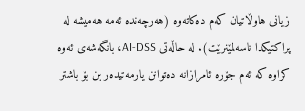زیانی هاوڵاتیان کەم دەکاتەوە (هەرچەندە ئەمە هەمیشە لە پراکتیکدا ناسەلمێنرێت). لە حاڵەتی AI-DSS، بانگەشەی ئەوە کراوە کە ئەم جۆرە ئامرازانە دەتوانن یارمەتیدەر بن بۆ باشتر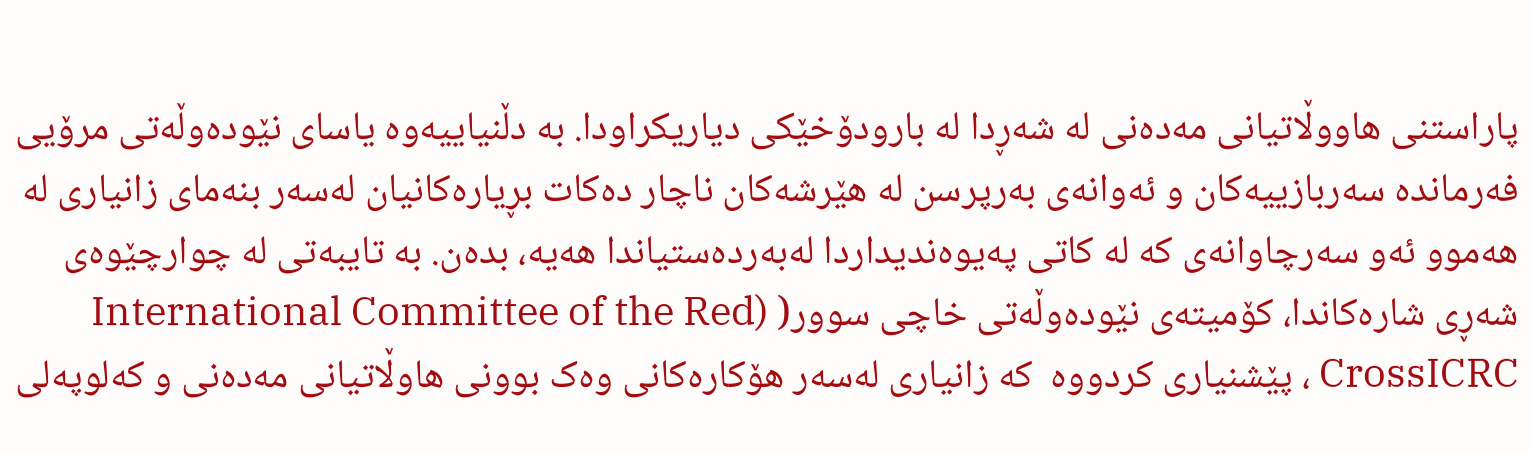پاراستنی هاووڵاتیانی مەدەنی لە شەڕدا لە بارودۆخێکی دیاریکراودا. بە دڵنیاییەوە یاسای نێودەوڵەتی مرۆیی  فەرماندە سەربازییەکان و ئەوانەی بەرپرسن لە هێرشەکان ناچار دەکات بڕیارەکانیان لەسەر بنەمای زانیاری لە هەموو ئەو سەرچاوانەی کە لە کاتی پەیوەندیداردا لەبەردەستیاندا هەیە، بدەن. بە تایبەتی لە چوارچێوەی شەڕی شارەکاندا، کۆمیتەی نێودەوڵەتی خاچی سوور( (International Committee of the Red CrossICRC ، پێشنیاری کردووە  کە زانیاری لەسەر هۆکارەکانی وەک بوونی هاوڵاتیانی مەدەنی و کەلوپەلی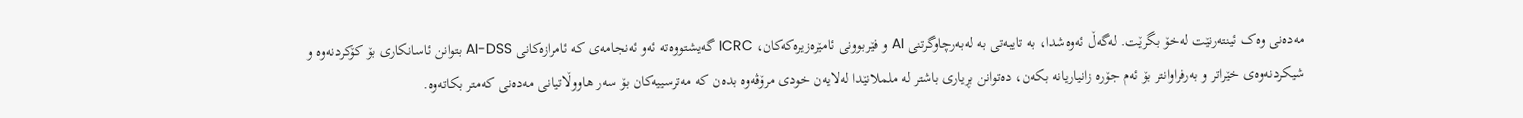مەدەنی وەک ئینتەرنێت لەخۆ بگرێت. لەگەڵ ئەوەشدا، بە تایبەتی بە لەبەرچاوگرتنی AI و فێربوونی ئامێرەزیرەکەکان، ICRC گەیشتووەتە ئەو ئەنجامەی کە ئامرازەکانی AI-DSS بتوانن ئاسانکاری بۆ کۆکردنەوە و شیکردنەوەی خێراتر و بەرفراوانتر بۆ ئەم جۆرە زانیاریانە بکەن، دەتوانن بڕیاری باشتر لە ململانێدا لەلایەن خودی مرۆڤەوە بدەن کە مەترسییەکان بۆ سەر هاووڵاتیانی مەدەنی کەمتر بکاتەوە.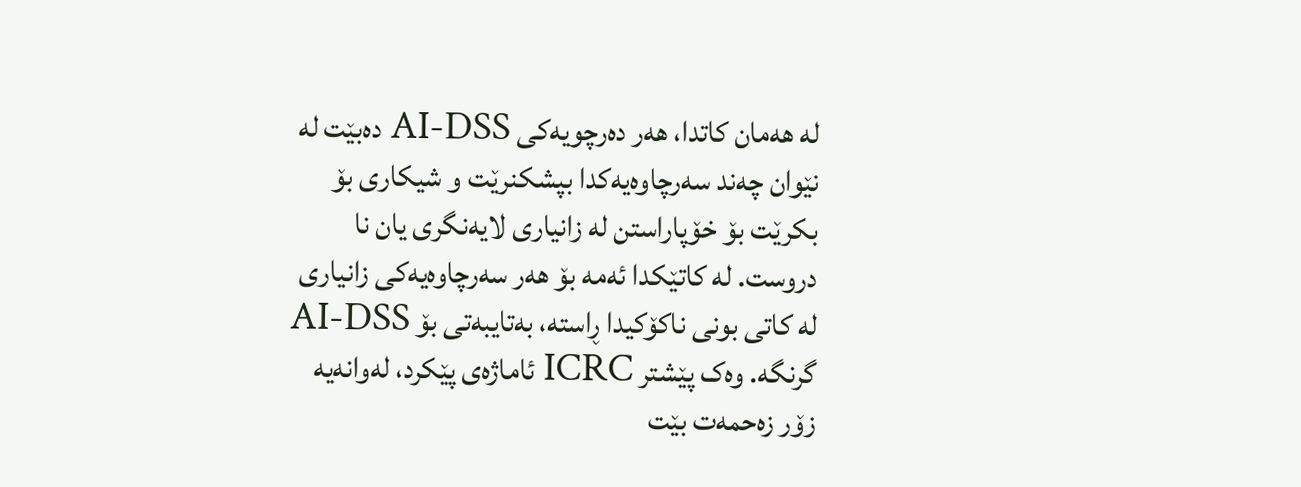لە هەمان کاتدا، هەر دەرچویەکی AI-DSS دەبێت لە نێوان چەند سەرچاوەیەکدا بپشکنرێت و شیکاری بۆ بکرێت بۆ خۆپاراستن لە زانیاری لایەنگری یان نا دروست. لە کاتێکدا ئەمە بۆ هەر سەرچاوەیەکی زانیاری لە کاتی بونی ناکۆکیدا ڕاستە، بەتایبەتی بۆ AI-DSS گرنگە. وەک پێشتر ICRC ئاماژەی پێکرد، لەوانەیە زۆر زەحمەت بێت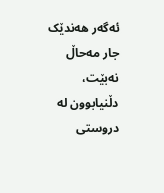ئەگەر هەندێک جار مەحاڵ نەبێت، دڵنیابوون لە دروستی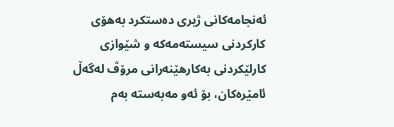ئەنجامەکانی ژیری دەستکرد بەهۆی کارکردنی سیستەمەکە و شێوازی کارلێکردنی بەکارهێنەرانی مرۆڤ لەگەڵ ئامێرەکان، بۆ ئەو مەبەستە بەم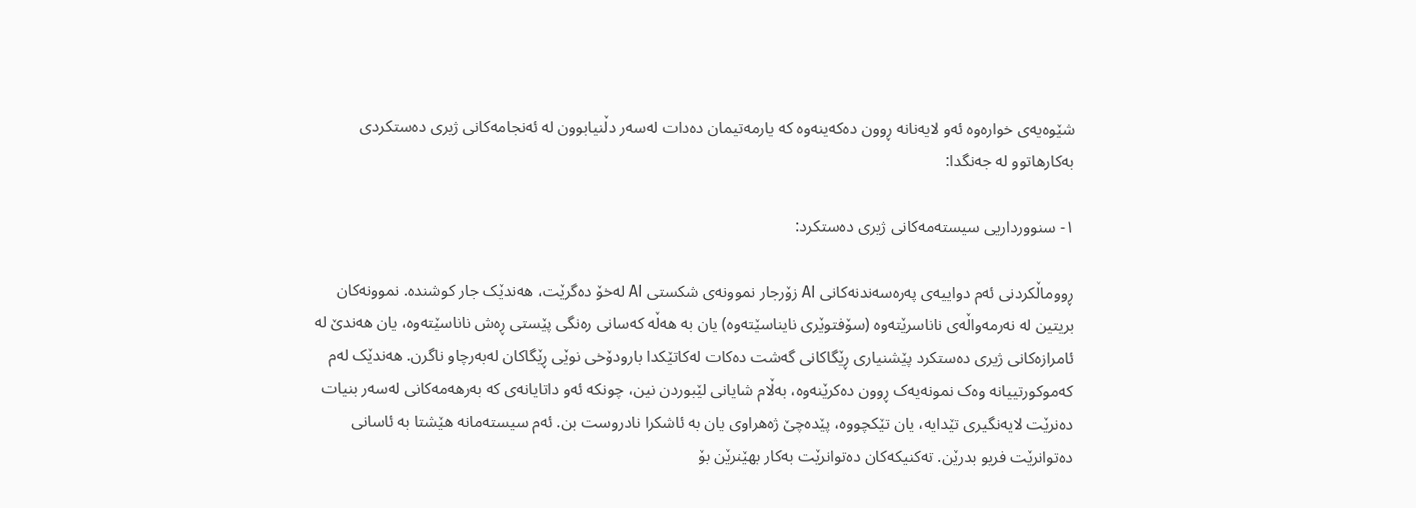شێوەیەی خوارەوە ئەو لایەنانە ڕوون دەکەینەوە کە یارمەتیمان دەدات لەسەر دڵنیابوون لە ئەنجامەکانی ژیری دەستکردی بەکارهاتوو لە جەنگدا:

١- سنوورداریی سیستەمەکانی ژیری دەستکرد:

ڕووماڵکردنی ئەم دواییەی پەرەسەندنەکانی AI زۆرجار نموونەی شکستی AI لەخۆ دەگرێت، هەندێک جار کوشندە. نموونەکان بریتین لە نەرمەواڵەی ناناسرێتەوە (سۆفتوێری نایناسێتەوە) یان بە هەڵە کەسانی رەنگی پێستی ڕەش ناناسێتەوە، یان هەندێ لە ئامرازەکانی ژیری دەستکرد پێشنیاری ڕێگاکانی گەشت دەکات لەکاتێکدا بارودۆخی نوێی ڕێگاکان لەبەرچاو ناگرن. هەندێک لەم کەموکورتییانە وەک نمونەیەک ڕوون دەکرێنەوە، بەڵام شایانی لێبوردن نین، چونکە ئەو داتایانەی کە بەرهەمەکانی لەسەر بنیات  دەنرێت لایەنگیری تێدایە، یان تێکچووە، پێدەچێ ژەهراوی یان بە ئاشکرا نادروست بن. ئەم سیستەمانە هێشتا بە ئاسانی دەتوانرێت فریو بدرێن. تەکنیکەکان دەتوانرێت بەکار بهێنرێن بۆ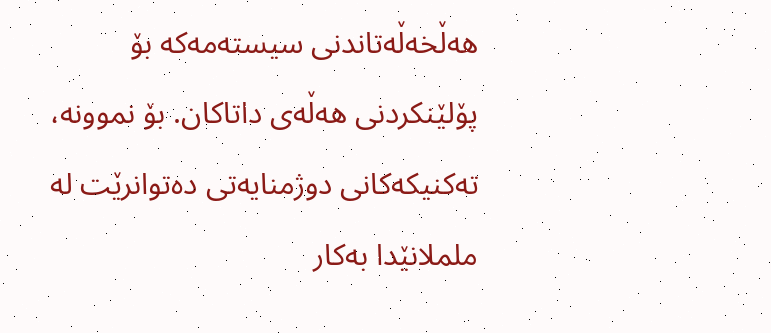هەڵخەڵەتاندنی سیستەمەکە بۆ پۆلێنکردنی هەڵەی داتاکان. بۆ نموونە، تەکنیکەکانی دوژمنایەتی دەتوانرێت لە ململانێدا بەکار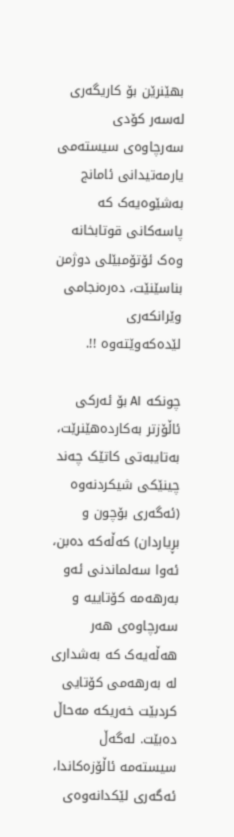بهێنرێن بۆ کاریگەری لەسەر کۆدی سەرچاوەی سیستەمی یارمەتیدانی ئامانج بەشێوەیەک کە پاسەکانی قوتابخانە وەک ئۆتۆمبێلی دوژمن بناسێنێت، دەرەنجامی وێرانکەری لێدەکەوێتەوە !!.

چونکە AI بۆ ئەرکی ئاڵۆزتر بەکاردەهێنرێت، بەتایبەتی کاتێک چەند چینێکی شیکردنەوە (ئەگەری بۆچون و بڕیاردان) کەڵەکە دەبن، ئەوا سەلماندنی ئەو بەرهەمە کۆتاییە و سەرچاوەی هەر هەڵەیەک کە بەشداری لە بەرهەمی کۆتایی کردبێت خەریکە مەحاڵ دەبێت. لەگەڵ سیستەمە ئاڵۆزەکاندا، ئەگەری لێکدانەوەی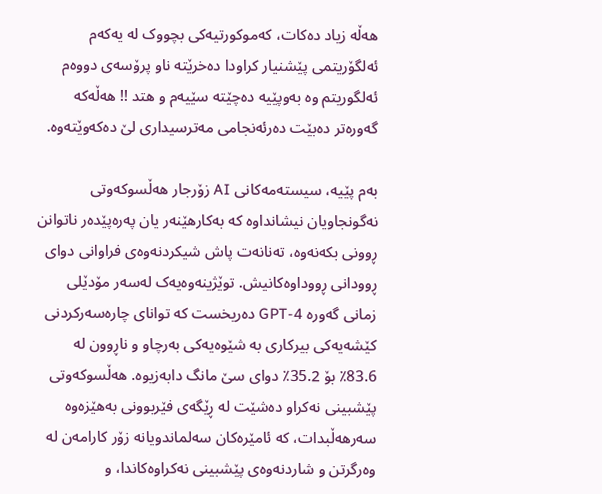هەڵە زیاد دەکات، کەموکورتیەکی بچووک لە یەکەم ئەلگۆریتمی پێشنیار کراودا دەخرێتە ناو پرۆسەی دووەم ئەلگوریتم وە بەوپێیە دەچێتە سێیەم و هتد !! هەڵەکە گەورەتر دەبێت دەرئەنجامی مەترسیداری لێ دەکەوێتەوە.

بەم پێیە، سیستەمەکانی AI زۆرجار هەڵسوکەوتی نەگونجاویان نیشانداوە کە بەکارهێنەر یان پەرەپێدەر ناتوانن ڕوونی بکەنەوە، تەنانەت پاش شیکردنەوەی فراوانی دوای ڕوودانی ڕووداوەکانیش. توێژینەوەیەک لەسەر مۆدێلی زمانی گەورە GPT-4 دەریخست کە توانای چارەسەرکردنی کێشەیەکی بیرکاری بە شێوەیەکی بەرچاو و ناڕوون لە 83.6٪ بۆ 35.2٪ دوای سێ مانگ دابەزیوە. هەڵسوکەوتی پێشبینی نەکراو دەشێت لە ڕێگەی فێربوونی بەهێزەوە سەرهەڵبدات، کە ئامێرەکان سەلماندویانە زۆر کارامەن لە وەرگرتن و شاردنەوەی پێشبینی نەکراوەکاندا، و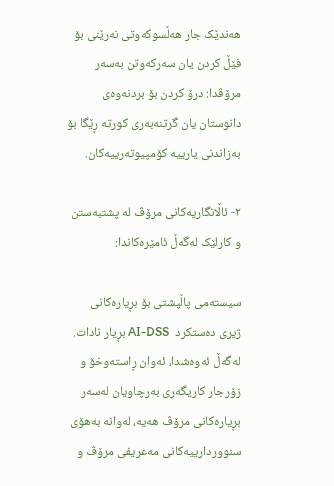هەندێک جار هەڵسوکەوتی نەرێنی بۆ فێڵ کردن یان سەرکەوتن بەسەر مرۆڤدا: درۆ کردن بۆ بردنەوەی دانوستان یان گرتنەبەری کورتە ڕێگا بۆ بەزاندنی یارییە کۆمپیوتەرییەکان.

٢- ئاڵانگاریەکانی مرۆڤ لە پشتبەستن و کارلێک لەگەڵ ئامێرەکاندا:

سیستەمی پاڵپشتی بۆ بڕیارەکانی ژیری دەستکرد  AI-DSS بڕیار نادات. لەگەڵ ئەوەشدا، ئەوان ڕاستەوخۆ و زۆرجار کاریگەری بەرچاویان لەسەر بڕیارەکانی مرۆڤ هەیە، لەوانە بەهۆی سنووردارییەکانی مەعریفی مرۆڤ و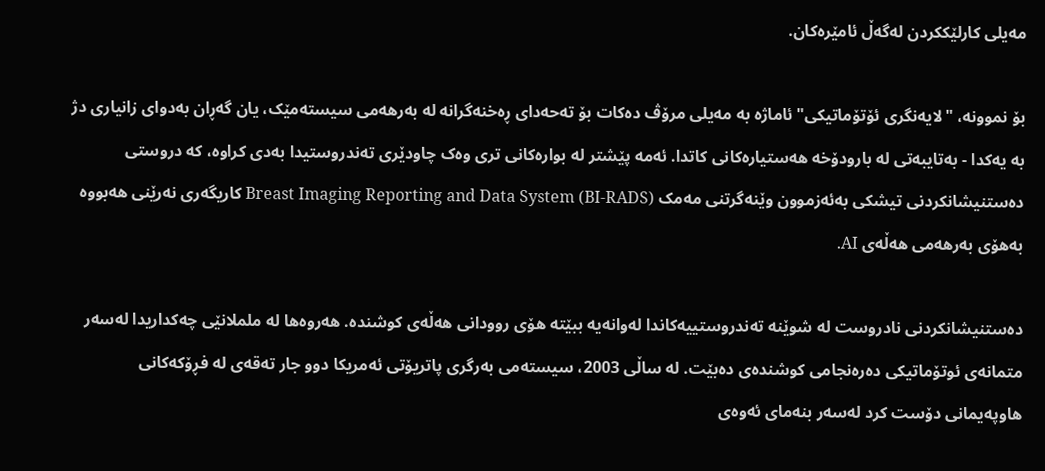مەیلی کارلێککردن لەگەڵ ئامێرەکان.

بۆ نموونە، "لایەنگری ئۆتۆماتیکی" ئاماژە بە مەیلی مرۆڤ دەکات بۆ تەحەدای ڕەخنەگرانە لە بەرهەمی سیستەمێک، یان گەڕان بەدوای زانیاری دژ بە یەکدا - بەتایبەتی لە بارودۆخە هەستیارەکانی کاتدا. ئەمە پێشتر لە بوارەکانی تری وەک چاودێری تەندروستیدا بەدی کراوە، کە دروستی دەستنیشانکردنی تیشکی بەئەزموون وێنەگرتنی مەمک Breast Imaging Reporting and Data System (BI-RADS) کاریگەری نەرێنی هەبووە بەهۆی بەرهەمی هەڵەی AI.

دەستنیشانکردنی نادروست لە شوێنە تەندروستییەکاندا لەوانەیە ببێتە هۆی روودانی هەڵەی کوشندە. هەروەها لە ململانێی چەکداریدا لەسەر متمانەی ئوتۆماتیکی دەرەنجامی کوشندەی دەبێت. لە ساڵی 2003، سیستەمی بەرگری پاتریۆتی ئەمریکا دوو جار تەقەی لە فڕۆکەکانی هاوپەیمانی دۆست کرد لەسەر بنەمای ئەوەی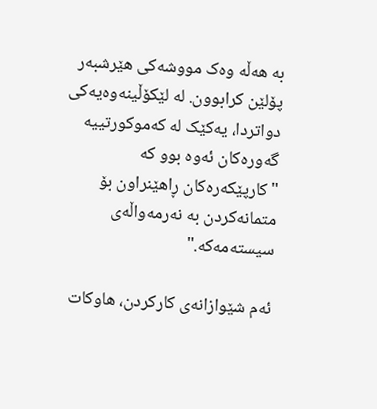بە هەڵە وەک مووشەکی هێرشبەر پۆلێن کرابوون. لە لێکۆڵینەوەیەکی دواتردا، یەکێک لە کەموکورتییە گەورەکان ئەوە بوو کە "کارپێکەرەکان ڕاهێنراون بۆ متمانەکردن بە نەرمەواڵەی سیستەمەکە."

ئەم شێوازانەی کارکردن، هاوکات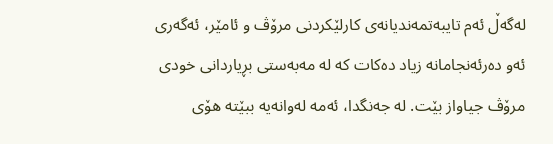لەگەڵ ئەم تایبەتمەندیانەی کارلێکردنی مرۆڤ و ئامێر، ئەگەری ئەو دەرئەنجامانە زیاد دەکات کە لە مەبەستی بڕیاردانی خودی مرۆڤ جیاواز بێت. لە جەنگدا، ئەمە لەوانەیە ببێتە هۆی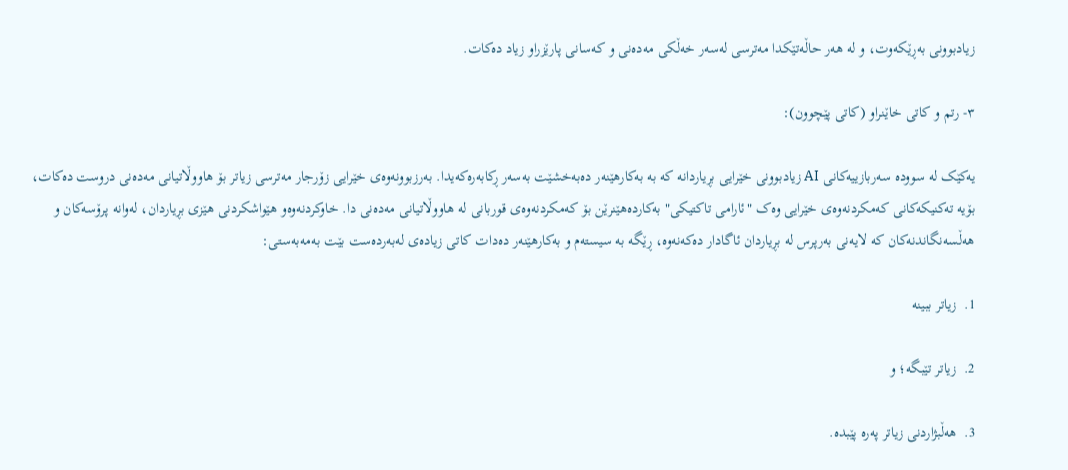زیادبوونی بەڕێکەوت، و لە هەر حاڵەتێکدا مەترسی لەسەر خەڵکی مەدەنی و کەسانی پارێزراو زیاد دەکات.

٣- رتم و کاتی خاێنراو (کاتی پێچوون):

یەکێک لە سوودە سەربازییەکانی AI زیادبوونی خێرایی بڕیاردانە کە بە بەکارهێنەر دەبەخشێت بەسەر ڕکابەرەکەیدا. بەرزبوونەوەی خێرایی زۆرجار مەترسی زیاتر بۆ هاووڵاتیانی مەدەنی دروست دەکات، بۆیە تەکنیکەکانی کەمکردنەوەی خێرایی وەک "ئارامی تاکتیکی" بەکاردەهێنرێن بۆ کەمکردنەوەی قوربانی لە هاووڵاتیانی مەدەنی دا. خاوکردنەوەو هێواشکردنی هێزی بڕیاردان، لەوانە پرۆسەکان و هەڵسەنگاندنەکان کە لایەنی بەرپرس لە بڕیاردان ئاگادار دەکەنەوە، ڕێگە بە سیستەم و بەکارهێنەر دەدات کاتی زیادەی لەبەردەست بێت بەمەبەستی:

1.  زیاتر ببینە

2.  زیاتر تێبگە؛ و

3.  هەڵبژاردنی زیاتر پەرە پێبدە.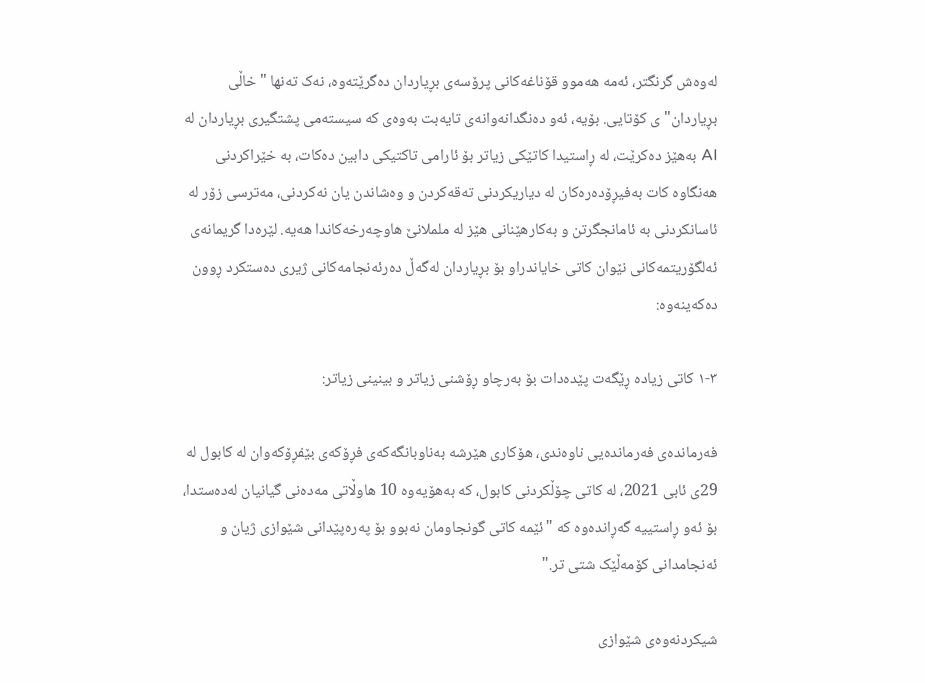لەوەش گرنگتر، ئەمە هەموو قۆناغەکانی پرۆسەی بڕیاردان دەگرێتەوە، نەک تەنها "خاڵی بڕیاردان"ی کۆتایی. بۆیە، ئەو دەنگدانەوانەی تایەبت بەوەی کە سیستەمی پشتگیری بڕیاردان لە AI بەهێز دەکرێت، لە ڕاستیدا کاتێکی زیاتر بۆ ئارامی تاکتیکی دابین دەکات، بە خێراکردنی هەنگاوە کات بەفیڕۆدەرەکان لە دیاریکردنی تەقەکردن و وەشاندن یان نەکردنی، مەترسی زۆر لە ئاسانکردنی بە ئامانجگرتن و بەکارهێنانی هێز لە ململانێ هاوچەرخەکاندا هەیە. لێرەدا گریمانەی ئەلگۆریتمەکانی نێوان کاتی خایاندراو بۆ بڕیاردان لەگەڵ دەرئەنجامەکانی ژیری دەستکرد ڕوون دەکەینەوە:

٣-١ کاتی زیادە ڕێگەت پێدەدات بۆ بەرچاو ڕۆشنی زیاتر و بینینی زیاتر:

فەرماندەی فەرماندەیی ناوەندی، هۆکاری هێرشە بەناوبانگەکەی فڕۆکەی بێفڕۆکەوان لە کابول لە 29ی ئابی 2021، لە کاتی چۆڵکردنی کابول، کە بەهۆیەوە 10 هاوڵاتی مەدەنی گیانیان لەدەستدا، بۆ ئەو ڕاستییە گەڕاندەوە کە "ئێمە کاتی گونجاومان نەبوو بۆ پەرەپێدانی شێوازی ژیان و ئەنجامدانی کۆمەڵێک شتی تر."

شیکردنەوەی شێوازی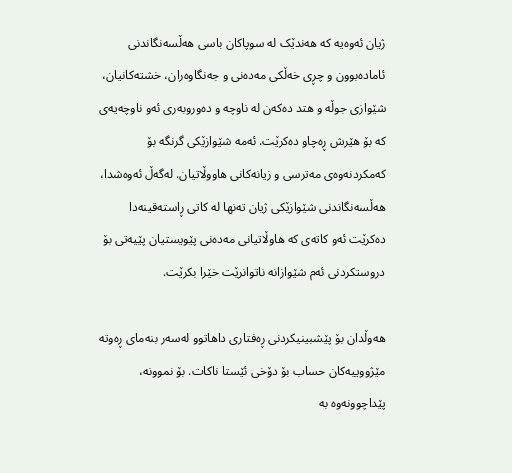ژیان ئەوەیە کە هەندێک لە سوپاکان باسی هەڵسەنگاندنی ئامادەبوون و چڕی خەڵکی مەدەنی و جەنگاوەران، خشتەکانیان، شێوازی جوڵە و هتد دەکەن لە ناوچە و دەوروبەری ئەو ناوچەیەی کە بۆ هێرش ڕەچاو دەکرێت. ئەمە شێوازێکی گرنگە بۆ کەمکردنەوەی مەترسی و زیانەکانی هاووڵاتیان. لەگەڵ ئەوەشدا، هەڵسەنگاندنی شێوازێکی ژیان تەنها لە کاتی ڕاستەقینەدا دەکرێت ئەو کاتەی کە هاوڵاتیانی مەدەنی پێویستیان پێیەتی بۆ دروستکردنی ئەم شێوازانە ناتوانرێت خێرا بکرێت.

هەوڵدان بۆ پێشبینیکردنی ڕەفتاری داهاتوو لەسەر بنەمای ڕەوتە مێژووییەکان حساب بۆ دۆخی ئێستا ناکات. بۆ نموونە، پێداچوونەوە بە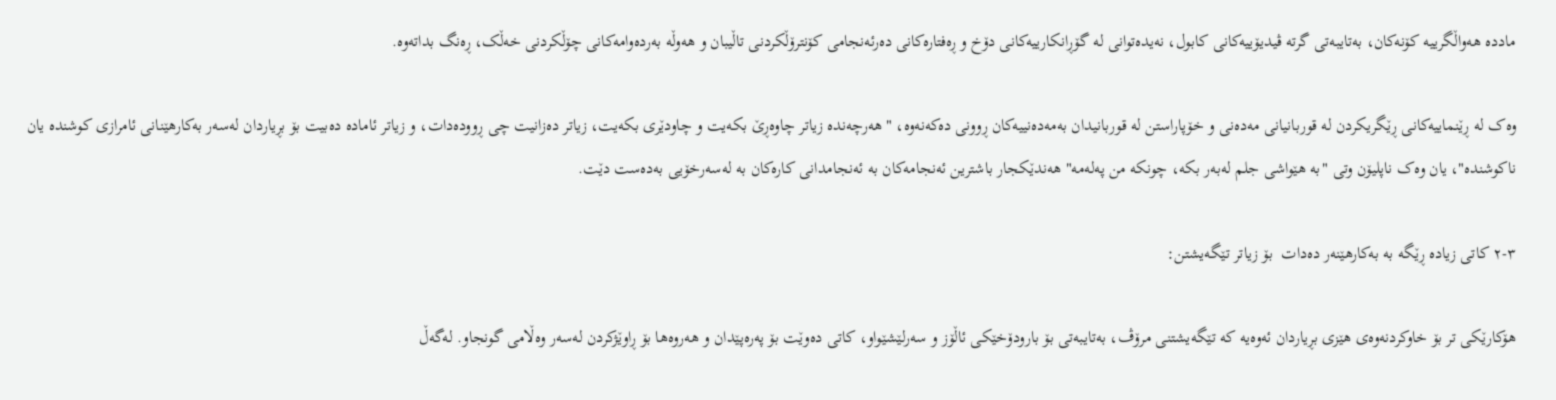ماددە هەواڵگرییە کۆنەکان، بەتایبەتی گرتە ڤیدیۆییەکانی کابول، نەیدەتوانی لە گۆڕانکارییەکانی دۆخ و ڕەفتارەکانی دەرئەنجامی کۆنترۆڵکردنی تاڵیبان و هەوڵە بەردەوامەکانی چۆڵکردنی خەڵک، ڕەنگ بداتەوە.

وەک لە ڕێنماییەکانی ڕێگریکردن لە قوربانیانی مەدەنی و خۆپاراستن لە قوربانیدان بەمەدەنییەکان ڕوونی دەکەنەوە، "هەرچەندە زیاتر چاوەڕێ بکەیت و چاودێری بکەیت، زیاتر دەزانیت چی ڕوودەدات، و زیاتر ئامادە دەبیت بۆ بڕیاردان لەسەر بەکارهێنانی ئامرازی کوشندە یان ناکوشندە"، یان وەک ناپلیۆن وتی "بە هێواشی جلم لەبەر بکە، چونکە من پەلەمە" هەندێکجار باشترین ئەنجامەکان بە ئەنجامدانی کارەکان بە لەسەرخۆیی بەدەست دێت.

٣-٢ کاتی زیادە ڕێگە بە بەکارهێنەر دەدات  بۆ زیاتر تێگەیشتن:

هۆکارێکی تر بۆ خاوکردنەوەی هێزی بڕیاردان ئەوەیە کە تێگەیشتنی مرۆڤ، بەتایبەتی بۆ بارودۆخێکی ئاڵۆز و سەرلێشێواو، کاتی دەوێت بۆ پەرەپێدان و هەروەها بۆ ڕاوێژکردن لەسەر وەڵامی گونجاو. لەگەڵ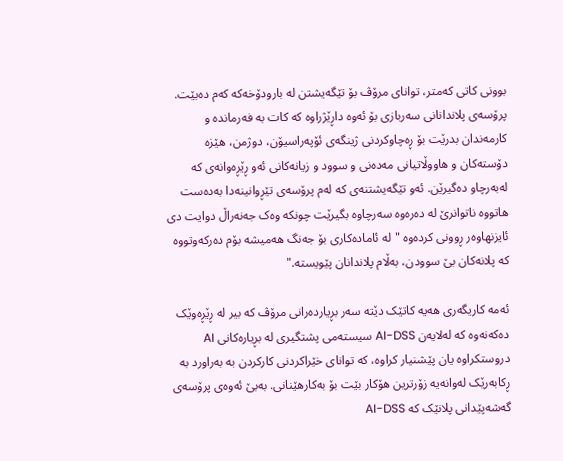بوونی کاتی کەمتر، توانای مرۆڤ بۆ تێگەیشتن لە بارودۆخەکە کەم دەبێت. پرۆسەی پلاندانانی سەربازی بۆ ئەوە داڕێژراوە کە کات بە فەرماندە و کارمەندان بدرێت بۆ ڕەچاوکردنی ژینگەی ئۆپەراسیۆن، دوژمن، هێزە دۆستەکان و هاووڵاتیانی مەدەنی و سوود و زیانەکانی ئەو ڕێڕەوانەی کە لەبەرچاو دەگیرێن. ئەو تێگەیشتنەی کە لەم پرۆسەی تێڕوانینەدا بەدەست هاتووە ناتوانرێ لە دەرەوە سەرچاوە بگیرێت چونکە وەک جەنەراڵ دوایت دی ئایزنهاوەر ڕوونی کردەوە "لە ئامادەکاری بۆ جەنگ هەمیشە بۆم دەرکەوتووە کە پلانەکان بێ سوودن، بەڵام پلاندانان پێویستە."

ئەمە کاریگەری هەیە کاتێک دێتە سەر بڕیاردەرانی مرۆڤ کە بیر لە ڕێڕەوێک دەکەنەوە کە لەلایەن AI-DSS سیستەمی پشتگیری لە بڕیارەکانی AI دروستکراوە یان پێشنیار کراوە، کە توانای خێراکردنی کارکردن بە بەراورد بە ڕکابەرێک لەوانەیە زۆرترین هۆکار بێت بۆ بەکارهێنانی. بەبێ ئەوەی پرۆسەی گەشەپێدانی پلانێک کە AI-DSS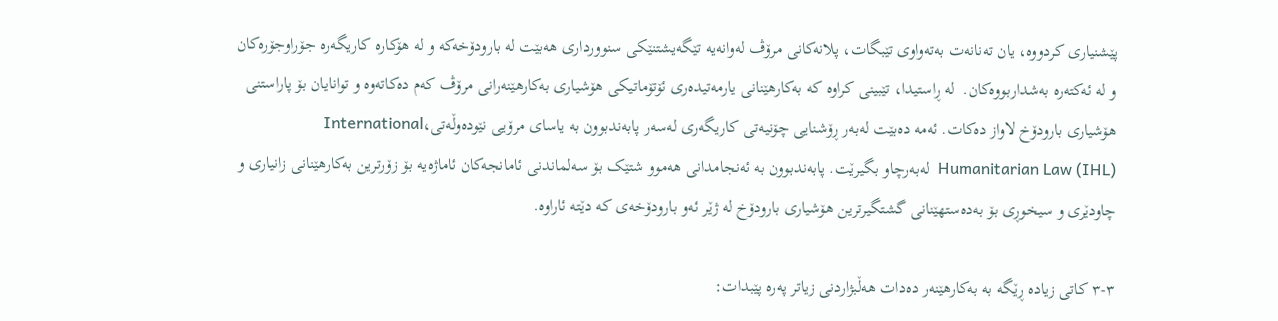پێشنیاری کردووە، یان تەنانەت بەتەواوی تێبگات، پلانەکانی مرۆڤ لەوانەیە تێگەیشتنێکی سنوورداری هەبێت لە بارودۆخەکە و لە هۆکارە کاریگەرە جۆراوجۆرەکان و لە ئەکتەرە بەشداربووەکان.  لە ڕاستیدا، تێبینی کراوە کە بەکارهێنانی یارمەتیدەری ئۆتۆماتیکی هۆشیاری بەکارهێنەرانی مرۆڤ کەم دەکاتەوە و توانایان بۆ پاراستنی هۆشیاری بارودۆخ لاواز دەکات. ئەمە دەبێت لەبەر ڕۆشنایی چۆنیەتی کاریگەری لەسەر پابەندبوون بە یاسای مرۆیی نێودەوڵەتی،International Humanitarian Law (IHL)  لەبەرچاو بگیرێت. پابەندبوون بە ئەنجامدانی هەموو شتێک بۆ سەلماندنی ئامانجەکان ئاماژەیە بۆ زۆرترین بەکارهێنانی زانیاری و چاودێری و سیخوڕی بۆ بەدەستهێنانی گشتگیرترین هۆشیاری بارودۆخ لە ژێر ئەو بارودۆخەی کە دێتە ئاراوە.

٣-٣ کاتی زیادە ڕێگە بە بەکارهێنەر دەدات هەڵبژاردنی زیاتر پەرە پێبدات: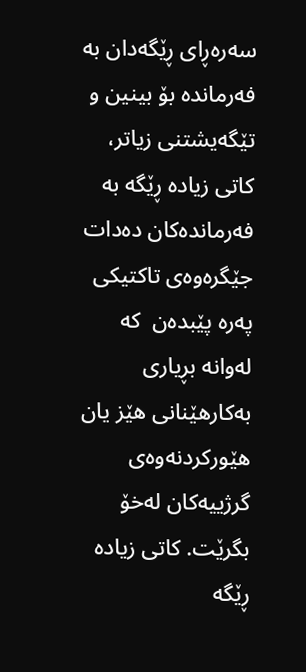سەرەڕای ڕێگەدان بە فەرماندە بۆ بینین و تێگەیشتنی زیاتر، کاتی زیادە ڕێگە بە فەرماندەکان دەدات جێگرەوەی تاکتیکی پەرە پێبدەن  کە لەوانە بڕیاری بەکارهێنانی هێز یان هێورکردنەوەی گرژییەکان لەخۆ بگرێت. کاتی زیادە ڕێگە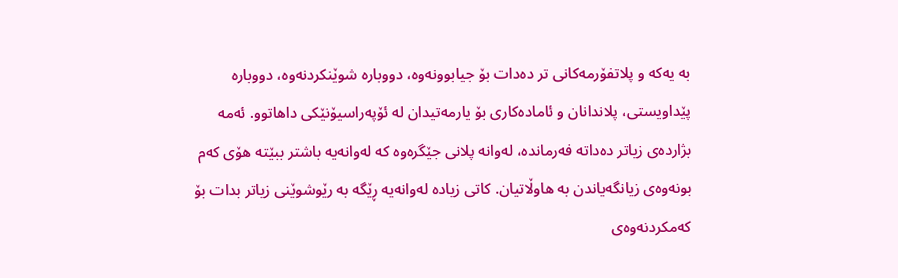بە یەکە و پلاتفۆرمەکانی تر دەدات بۆ جیابوونەوە، دووبارە شوێنکردنەوە، دووبارە پێداویستی، پلاندانان و ئامادەکاری بۆ یارمەتیدان لە ئۆپەراسیۆنێکی داهاتوو. ئەمە بژاردەی زیاتر دەداتە فەرماندە، لەوانە پلانی جێگرەوە کە لەوانەیە باشتر ببێتە هۆی کەم بونەوەی زیانگەیاندن بە هاوڵاتیان. کاتی زیادە لەوانەیە ڕێگە بە رێوشوێنی زیاتر بدات بۆ کەمکردنەوەی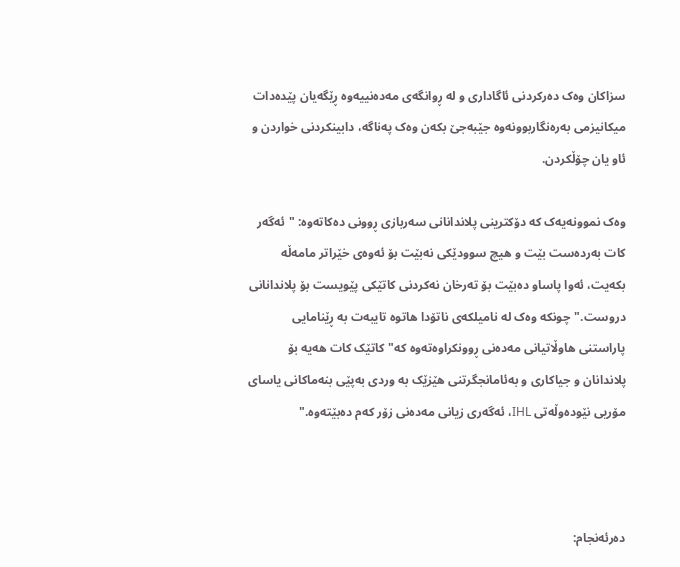سزاکان وەک دەرکردنی ئاگاداری و لە ڕوانگەی مەدەنییەوە ڕێگەیان پێدەدات میکانیزمی بەرەنگاربوونەوە جێبەجێ بکەن وەک پەناگە، دابینکردنی خواردن و ئاو یان چۆڵکردن.

وەک نموونەیەک کە دۆکترینی پلاندانانی سەربازی ڕوونی دەکاتەوە: "ئەگەر کات بەردەست بێت و هیچ سوودێکی نەبێت بۆ ئەوەی خێراتر مامەڵە بکەیت، ئەوا پاساو دەبێت بۆ تەرخان نەکردنی کاتێکی پێویست بۆ پلاندانانی دروست."چونکە وەک لە نامیلکەی ناتۆدا هاتوە تایبەت بە ڕێنامایی پاراستنی هاوڵاتیانی مەدەنی ڕوونکراوەتەوە کە"کاتێک کات هەیە بۆ پلاندانان و جیاکاری و بەئامانجگرتنی هێزێک بە وردی بەپێی بنەماکانی یاسای مۆریی نێودەوڵەتی IHL، ئەگەری زیانی مەدەنی زۆر کەم دەبێتەوە."



دەرئەنجام: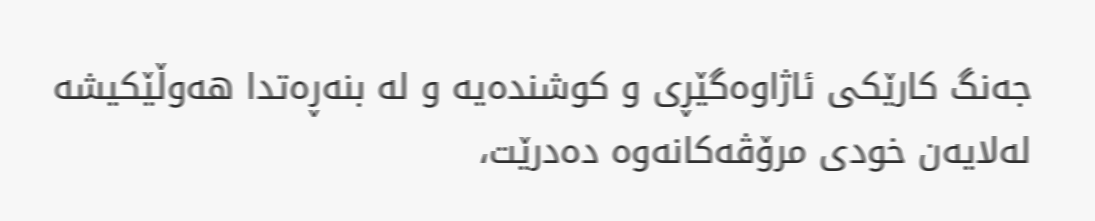جەنگ کارێکی ئاژاوەگێڕی و کوشندەیە و لە بنەڕەتدا هەوڵێکیشە لەلایەن خودی مرۆڤەکانەوە دەدرێت،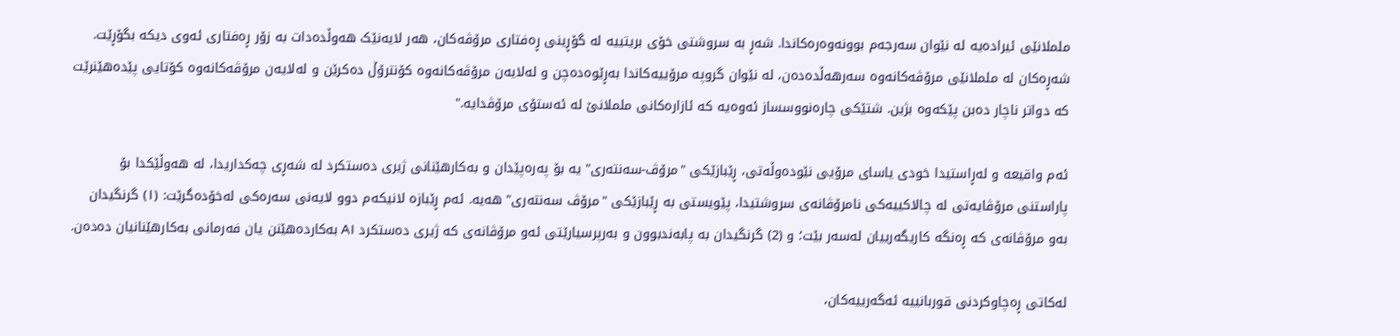ململانێی ئیرادەیە لە نێوان سەرجەم بوونەوەرەکاندا. شەڕ بە سروشتی خۆی بریتییە لە گۆڕینی ڕەفتاری مرۆڤەکان، هەر لایەنێک هەوڵدەدات بە زۆر ڕەفتاری ئەوی دیکە بگۆڕێت. شەڕەکان لە ململانێی مرۆڤەکانەوە سەرهەڵدەدەن، لە نێوان گروپە مرۆییەکاندا بەڕێوەدەچن و لەلایەن مرۆڤەکانەوە کۆنترۆڵ دەکرێن و لەلایەن مرۆڤەکانەوە کۆتایی پێدەهێنرێت کە دواتر ناچار دەبن پێکەوە بژین. شتێکی چارەنووسساز ئەوەیە کە ئازارەکانی ململانێ لە ئەستۆی مرۆڤدایە."

ئەم واقیعە و لەڕاستیدا خودی یاسای مرۆیی نێودەوڵەتی، ڕێبازێکی "مرۆڤ-سەنتەری" یە بۆ پەرەپێدان و بەکارهێنانی ژیری دەستکرد لە شەڕی چەکداریدا، لە هەوڵێکدا بۆ پاراستنی مرۆڤایەتی لە چالاکییەکی نامرۆڤانەی سروشتیدا، پێویستی بە ڕێبازێکی "مرۆڤ سەنتەری" هەیە. ئەم ڕێبازە لانیکەم دوو لایەنی سەرەکی لەخۆدەگرێت: (١) گرنگیدان بەو مرۆڤانەی کە ڕەنگە کاریگەرییان لەسەر بێت؛ و (2) گرنگیدان بە پابەندبوون و بەرپرسیارێتی ئەو مرۆڤانەی کە ژیری دەستکرد AI بەکاردەهێنن یان فەرمانی بەکارهێنانیان دەدەن.

لەکاتی ڕەچاوکردنی قوربانییە ئەگەرییەکان،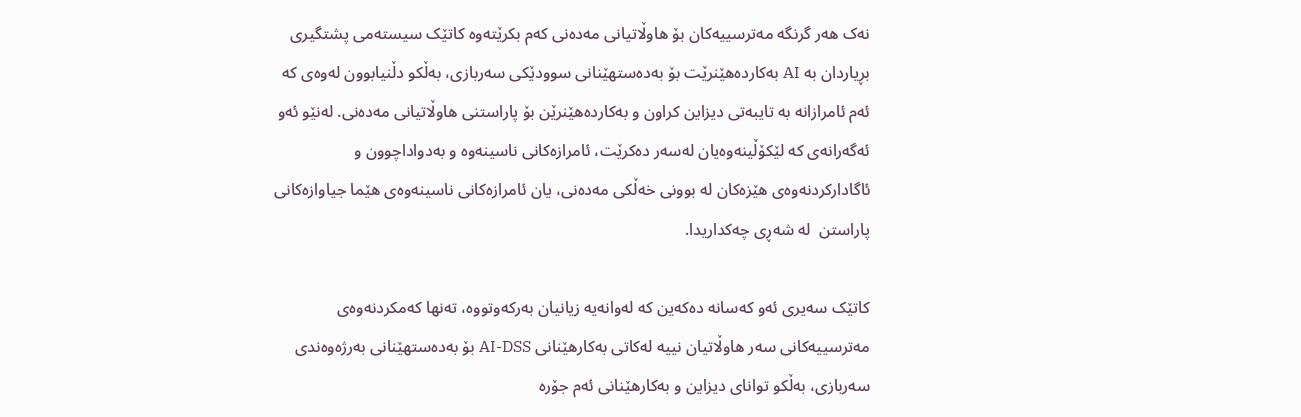نەک هەر گرنگە مەترسییەکان بۆ هاوڵاتیانی مەدەنی کەم بکرێتەوە کاتێک سیستەمی پشتگیری بڕیاردان بە AI بەکاردەهێنرێت بۆ بەدەستهێنانی سوودێکی سەربازی، بەڵکو دڵنیابوون لەوەی کە ئەم ئامرازانە بە تایبەتی دیزاین کراون و بەکاردەهێنرێن بۆ پاراستنی هاوڵاتیانی مەدەنی. لەنێو ئەو ئەگەرانەی کە لێکۆڵینەوەیان لەسەر دەکرێت، ئامرازەکانی ناسینەوە و بەدواداچوون و ئاگادارکردنەوەی هێزەکان لە بوونی خەڵکی مەدەنی، یان ئامرازەکانی ناسینەوەی هێما جیاوازەکانی پاراستن  لە شەڕی چەکداریدا.

کاتێک سەیری ئەو کەسانە دەکەین کە لەوانەیە زیانیان بەرکەوتووە، تەنها کەمکردنەوەی مەترسییەکانی سەر هاوڵاتیان نییە لەکاتی بەکارهێنانی AI-DSS بۆ بەدەستهێنانی بەرژەوەندی سەربازی، بەڵکو توانای دیزاین و بەکارهێنانی ئەم جۆرە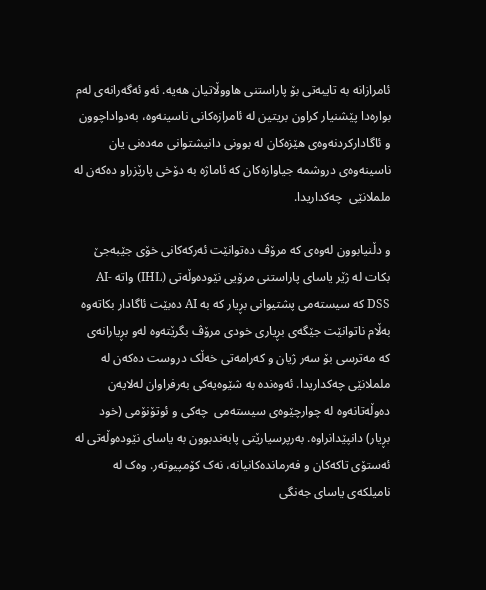ئامرازانە بە تایبەتی بۆ پاراستنی هاووڵاتیان هەیە. ئەو ئەگەرانەی لەم بوارەدا پێشنیار کراون بریتین لە ئامرازەکانی ناسینەوە، بەدواداچوون و ئاگادارکردنەوەی هێزەکان لە بوونی دانیشتوانی مەدەنی یان ناسینەوەی دروشمە جیاوازەکان کە ئاماژە بە دۆخی پارێزراو دەکەن لە ململانێی  چەکداریدا.

و دڵنیابوون لەوەی کە مرۆڤ دەتوانێت ئەرکەکانی خۆی جێبەجێ بکات لە ژێر یاسای پاراستنی مرۆیی نێودەوڵەتی (IHL) واتە AI-DSS کە سیستەمی پشتیوانی بڕیار کە بە AI دەبێت ئاگادار بکاتەوە بەڵام ناتوانێت جێگەی بڕیاری خودی مرۆڤ بگرێتەوە لەو بڕیارانەی کە مەترسی بۆ سەر ژیان و کەرامەتی خەڵک دروست دەکەن لە ململانێی چەکداریدا. ئەوەندە بە شێوەیەکی بەرفراوان لەلایەن دەوڵەتانەوە لە چوارچێوەی سیستەمی  چەکی و ئوتۆنۆمی (خود بڕیار) دانپێدانراوە. بەرپرسیارێتی پابەندبوون بە یاسای نێودەوڵەتی لە ئەستۆی تاکەکان و فەرماندەکانیانە، نەک کۆمپیوتەر. وەک لە نامیلکەی یاسای جەنگی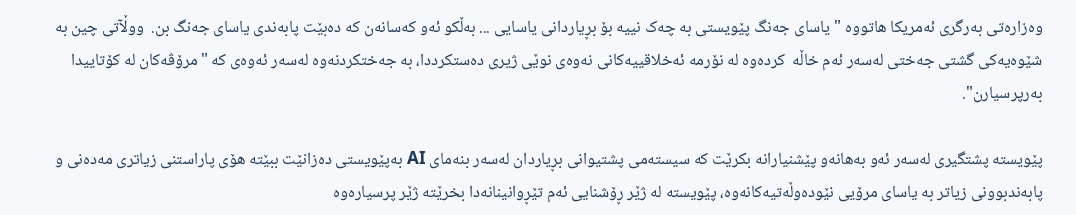وەزارەتی بەرگری ئەمریکا هاتووە "یاسای جەنگ پێویستی بە چەک نییە بۆ بڕیاردانی یاسایی ... بەڵکو ئەو کەسانەن کە دەبێت پابەندی یاسای جەنگ بن.  ووڵآتی چین بە شێوەیەکی گشتی جەختی لەسەر ئەم خاڵە  کردەوە لە نۆرمە ئەخلاقییەکانی نەوەی نوێی ژیری دەستکرددا، بە جەختکردنەوە لەسەر ئەوەی کە "مرۆڤەکان لە کۆتاییدا بەرپرسیارن".

پێویستە پشتگیری لەسەر ئەو بەهانەو پێشنیارانە بکرێت کە سیستەمی پشتیوانی بڕیاردان لەسەر بنەمای AI بەپێویستی دەزانێت ببێتە هۆی پاراستنی زیاتری مەدەنی و پابەندبوونی زیاتر بە یاسای مرۆیی نێودەوڵەتیەکانەوە، پێویستە لە ژێر ڕۆشنایی ئەم تێڕوانینانەدا بخرێتە ژێر پرسیارەوە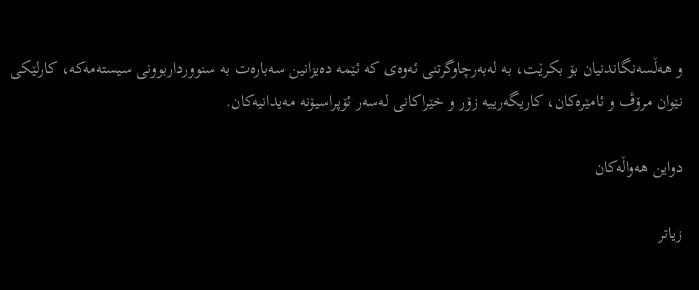و هەڵسەنگاندنیان بۆ بکرێت، بە لەبەرچاوگرتنی ئەوەی کە ئێمە دەیزانین سەبارەت بە سنوورداربوونی سیستەمەکە، کارلێکی نێوان مرۆڤ و ئامێرەکان، کاریگەرییە زۆر و خێراکانی لەسەر ئۆپراسیۆنە مەیدانیەکان.

دواین هەواڵەکان

زیاتر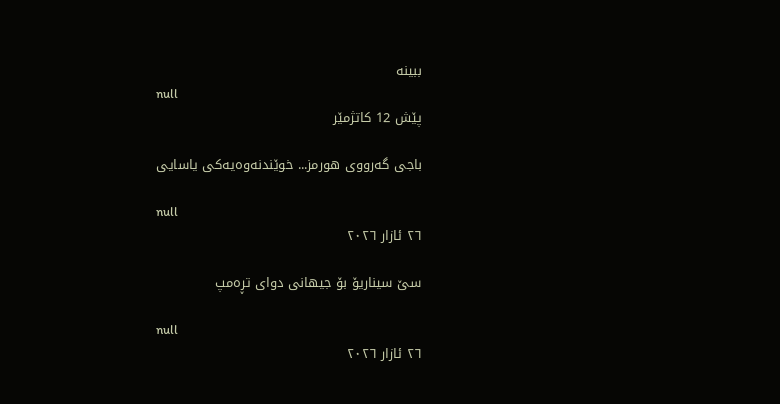ببینە
null
پێش 12 کاتژمێر

باجی گەرووی هورمز... خوێندنەوەیەکی یاسایی

null
٢٦ ئازار ٢٠٢٦

سێ سیناریۆ بۆ جیهانی دوای تڕەمپ

null
٢٦ ئازار ٢٠٢٦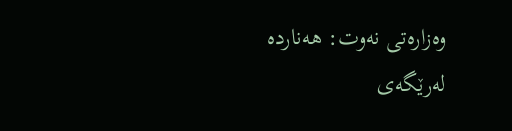وەزارەتی نەوت: هەناردە لەرێگەی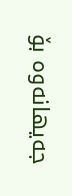جەیهانەوە بۆ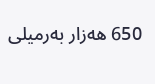650 هەزار بەرمیلی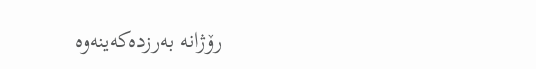رۆژانە بەرزدەكەینەوە